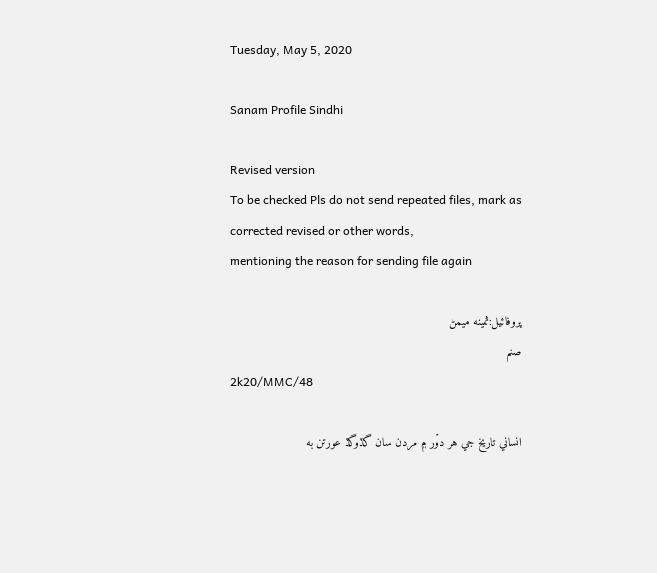Tuesday, May 5, 2020

Sanam Profile Sindhi

Revised version
To be checked Pls do not send repeated files, mark as corrected revised or other words,
mentioning the reason for sending file again

پروفائيل:ثمينه ميمڻ
صنم
2k20/MMC/48

انساني تاريخ جي هر دوۡر ۾ مردن سان گڏوگڏ عورتن به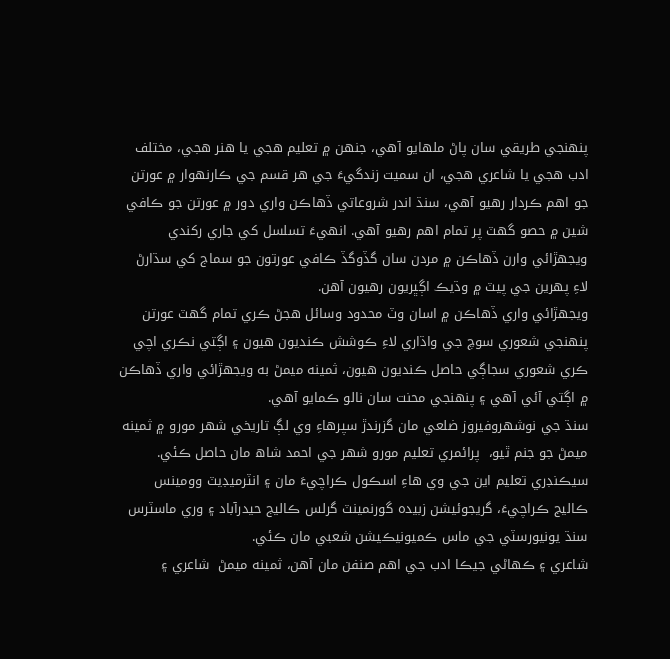پنهنجي طريقي سان پاڻ ملهايو آهي، جنهن ۾ تعليم هجي يا هنر هجي، مختلف ادب هجي يا شاعري هجي، ان سميت زندگيءَ جي هر قسم جي ڪارنهوار ۾ عورتن جو اهم ڪردار رهيو آهي، سنڌ اندر شروعاتي ڏهاڪن واري دور ۾ عورتن جو ڪافي شين ۾ حصو گهٽ پر تمام اهم رهيو آهي. انهيءَ تسلسل کي جاري رکندي ويجهڙائي وارن ڏهاڪن ۾ مردن سان گڏوگڏ ڪافي عورتون جو سماج کي سڌارڻ لاءِ پهرين جي پيٽ ۾ وڌيڪ اڳڀريون رهيون آهن.
ويجهڙائي واري ڏهاڪن ۾ اسان وٽ محدود وسائل هجڻ ڪري تمام گهٽ عورتن پنهنجي شعوري سوچ جي واڌاري لاءِ ڪوشش ڪنديون هيون ۽ اڳتي نڪري اچي ڪري شعوري سجاڳي حاصل ڪنديون هيون، ثمينه ميمڻ به ويجهڙائي واري ڏهاڪن ۾ اڳتي آئي آهي ۽ پنهنجي محنت سان نالو ڪمايو آهي.
سنڌ جي نوشهروفيروز ضلعي مان گزرندڙ سپرهاءِ وي لڳ تاريخي شهر مورو ۾ ثمينه ميمڻ جو جنم ٿيو،  پرائمري تعليم مورو شهر جي احمد شاھ مان حاصل ڪئي. سيڪنڊري تعليم اين جي وي هاءِ اسڪول ڪراچيءَ مان ۽ انٽرميڊيٽ وومينس ڪاليج ڪراچيءَ، گريجوئيشن زبيده گورنمينٽ گرلس ڪاليج حيدرآباد ۽ وري ماسٽرس سنڌ يونيورسٽي جي ماس ڪميونيڪيشن شعبي مان ڪئي.
شاعري ۽ ڪهاڻي جيڪا ادب جي اهم صنفن مان آهن، ثمينه ميمڻ  شاعري ۽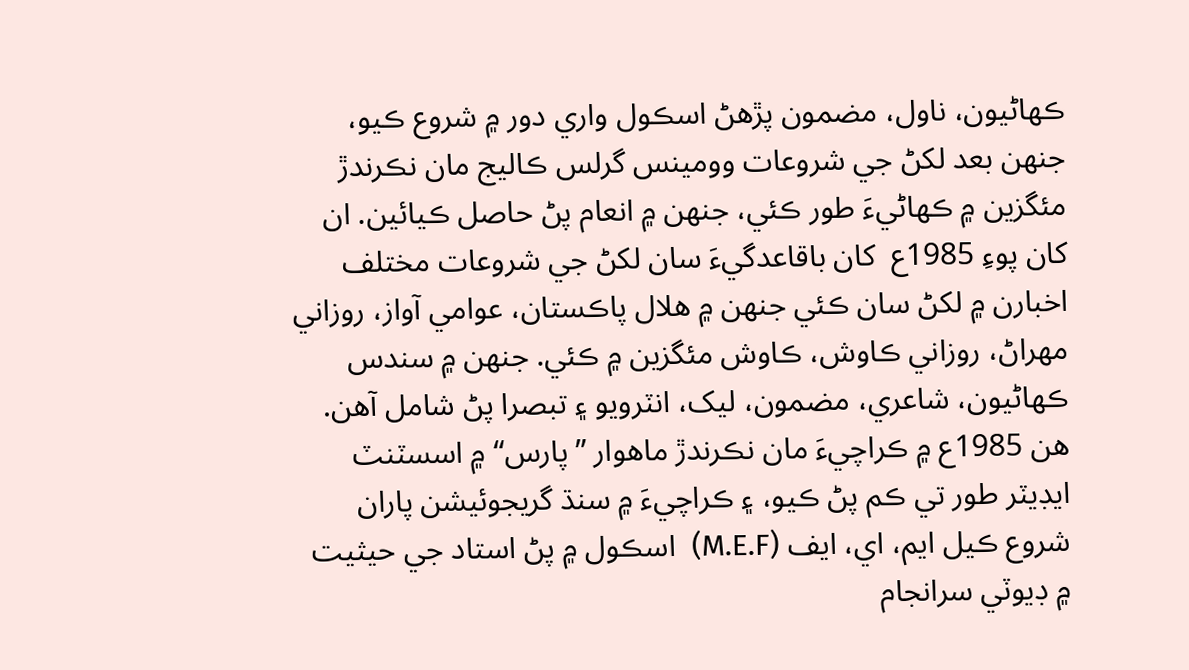ڪهاڻيون، ناول، مضمون پڙهڻ اسڪول واري دور ۾ شروع ڪيو، جنهن بعد لکڻ جي شروعات وومينس گرلس ڪاليج مان نڪرندڙ مئگزين ۾ ڪهاڻيءَ طور ڪئي، جنهن ۾ انعام پڻ حاصل ڪيائين. ان کان پوءِ 1985ع  کان باقاعدگيءَ سان لکڻ جي شروعات مختلف اخبارن ۾ لکڻ سان ڪئي جنهن ۾ هلال پاڪستان، عوامي آواز، روزاني مهراڻ، روزاني ڪاوش، ڪاوش مئگزين ۾ ڪئي. جنهن ۾ سندس ڪهاڻيون، شاعري، مضمون، ليک، انٽرويو ۽ تبصرا پڻ شامل آهن. هن 1985ع ۾ ڪراچيءَ مان نڪرندڙ ماهوار ”پارس“ ۾ اسسٽنٽ ايڊيٽر طور تي ڪم پڻ ڪيو، ۽ ڪراچيءَ ۾ سنڌ گريجوئيشن پاران شروع ڪيل ايم، اي، ايف (M.E.F)  اسڪول ۾ پڻ استاد جي حيثيت ۾ ڊيوٽي سرانجام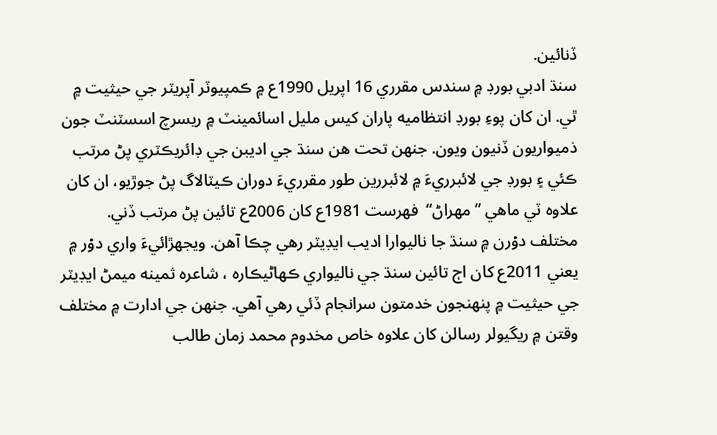ڏنائين.
سنڌ ادبي بورڊ ۾ سندس مقرري 16 اپريل 1990ع ۾ ڪمپيوٽر آپريٽر جي حيثيت ۾ ٿي. ان کان پوءِ بورڊ انتظاميه پاران کيس مليل اسائمينٽ ۾ ريسرچ اسسٽنٽ جون ذميواريون ڏنيون ويون. جنهن تحت هن سنڌ جي اديبن جي ڊائريڪٽري پڻ مرتب ڪئي ۽ بورڊ جي لائبرريءَ ۾ لائبررين طور مقرريءَ دوران ڪيٽالاگ پڻ جوڙيو، ان کان علاوه ٽي ماهي ”مهراڻ“  فهرست 1981ع کان 2006ع تائين پڻ مرتب ڏني.
مختلف دوۡرن ۾ سنڌ جا ناليوارا اديب ايڊيٽر رهي چڪا آهن. ويجهڙائيءَ واري دوۡر ۾ يعني 2011ع کان اڄ تائين سنڌ جي ناليواري ڪهاڻيڪاره ، شاعره ثمينه ميمڻ ايڊيٽر جي حيثيت ۾ پنهنجون خدمتون سرانجام ڏئي رهي آهي. جنهن جي ادارت ۾ مختلف وقتن ۾ ريگيولر رسالن کان علاوه خاص مخدوم محمد زمان طالب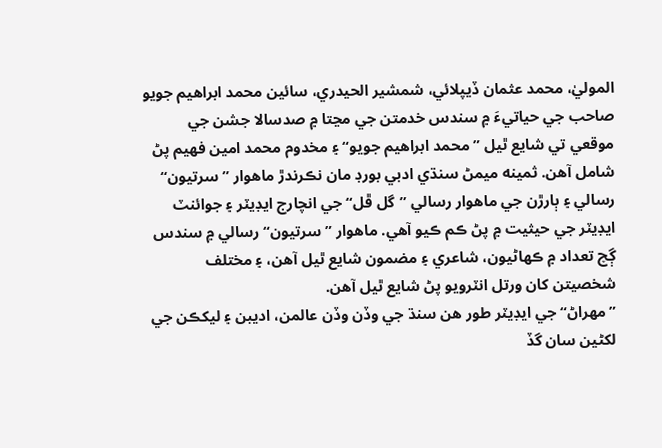الموليٰ، محمد عثمان ڏيپلائي، شمشير الحيدري، سائين محمد ابراهيم جويو صاحب جي حياتيءَ ۾ سندس خدمتن جي مڃتا ۾ صدسالا جشن جي موقعي تي شايع ٿيل ”محمد ابراهيم جويو“ ۽ مخدوم محمد امين فهيم پڻ شامل آهن. ثمينه ميمڻ سنڌي ادبي بورڊ مان نڪرندڙ ماهوار ”سرتيون“ رسالي ۽ ٻارڙن جي ماهوار رسالي ”گل ڦل“ جي انچارج ايڊيٽر ۽ جوائنٽ ايڊيٽر جي حيثيت ۾ پڻ ڪم ڪيو آهي. ماهوار ”سرتيون“ رسالي ۾ سندس ڳچ تعداد ۾ ڪهاڻيون، شاعري ۽ مضمون شايع ٿيل آهن، ۽ مختلف شخصيتن کان ورتل انٽرويو پڻ شايع ٿيل آهن.
”مهراڻ“ جي ايڊيٽر طور هن سنڌ جي وڏن وڏن عالمن، اديبن ۽ ليکڪن جي لکڻين سان گڏ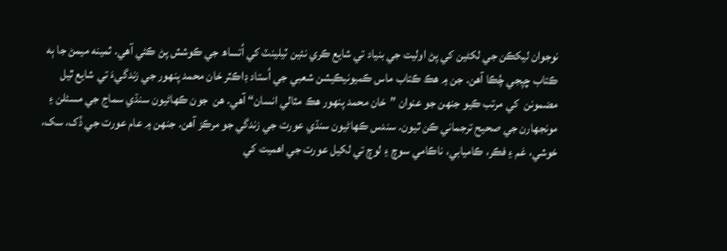نوجوان ليکڪن جي لکڻين کي پڻ اوليت جي بنياد تي شايع ڪري نئين ٽيلينٽ کي اُتساھ جي ڪوشش پڻ ڪئي آهي. ثمينه ميمڻ جا ٻه ڪتاب ڇپجي چُڪا آهن. جن ۾ هڪ ڪتاب ماس ڪميونيڪيشن شعبي جي اُستاد ڊاڪٽر خان محمد پنهور جي زندگيءَ تي شايع ٿيل مضمونن  کي مرتب ڪيو جنهن جو عنوان ”خان محمد پنهور هڪ مثالي انسان“ آهي. هن  جون ڪهاڻيون سنڌي سماج جي مسئلن ۽ مونجهارن جي صحيح ترجماني ڪن ٿيون. سندس ڪهاڻيون سنڌي عورت جي زندگي جو مرڪز آهن. جنهن ۾ عام عورت جي ڏک، سک، خوشي، غم ۽ فڪر، ڪاميابي، ناڪامي سوچ ۽ لوچ تي لکيل عورت جي اهميت کي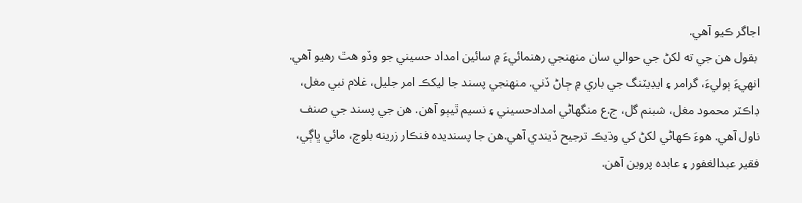اجاگر ڪيو آهي.
 بقول هن جي ته لکڻ جي حوالي سان منهنجي رهنمائيءَ ۾ سائين امداد حسيني جو وڏو هٿ رهيو آهي. انهيءَ ٻوليءَ، گرامر ۽ ايڊيٽنگ جي باري ۾ ڄاڻ ڏني. منهنجي پسند جا ليکڪ امر جليل، غلام نبي مغل، ڊاڪٽر محمود مغل، شبنم گل، ج.ع منگهاڻي امدادحسيني ۽ نسيم ٿيٻو آهن. هن جي پسند جي صنف ناول آهي. هوءَ ڪهاڻي لکڻ کي وڌيڪ ترجيح ڏيندي آهي.هن جا پسنديده فنڪار زرينه بلوچ، مائي ڀاڳي، فقير عبدالغفور ۽ عابده پروين آهن.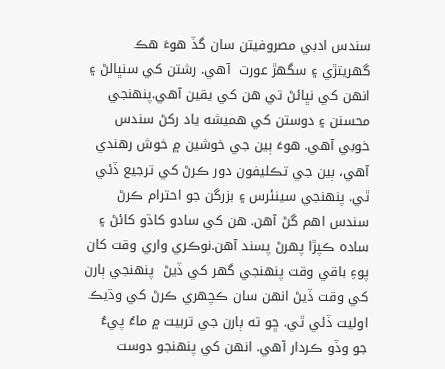سندس ادبي مصروفيتن سان گڏ هوءَ هڪ گهريتڙي ۽ سگهڙ عورت  آهي. رشتن کي سنڀالڻ ۽ انهن کي نڀائڻ تي هن کي يقين آهي.پنهنجي محسنن ۽ دوستن کي هميشه ياد رکڻ سندس خوبي آهي. هوءَ ٻين جي خوشين ۾ خوش رهندي آهي، ٻين جي تڪليفون دور ڪرڻ کي ترجيع ڏئي ٿي. پنهنجي سينئرس ۽ بزرگن جو احترام ڪرڻ سندس اهم گڻ آهن. هن کي سادو کاڌو کائڻ ۽ ساده ڪپڙا پهرڻ پسند آهن.نوڪري واري وقت کان پوءِ باقي وقت پنهنجي گهر کي ڏيڻ  پنهنجي ٻارن کي وقت ڏيڻ انهن سان ڪچهري ڪرڻ کي وڌيڪ اوليت ڏئي ٿي. ڇو ته ٻارن جي تربيت ۾ ماءُ پيءُ جو وڏو ڪردار آهي. انهن کي پنهنجو دوست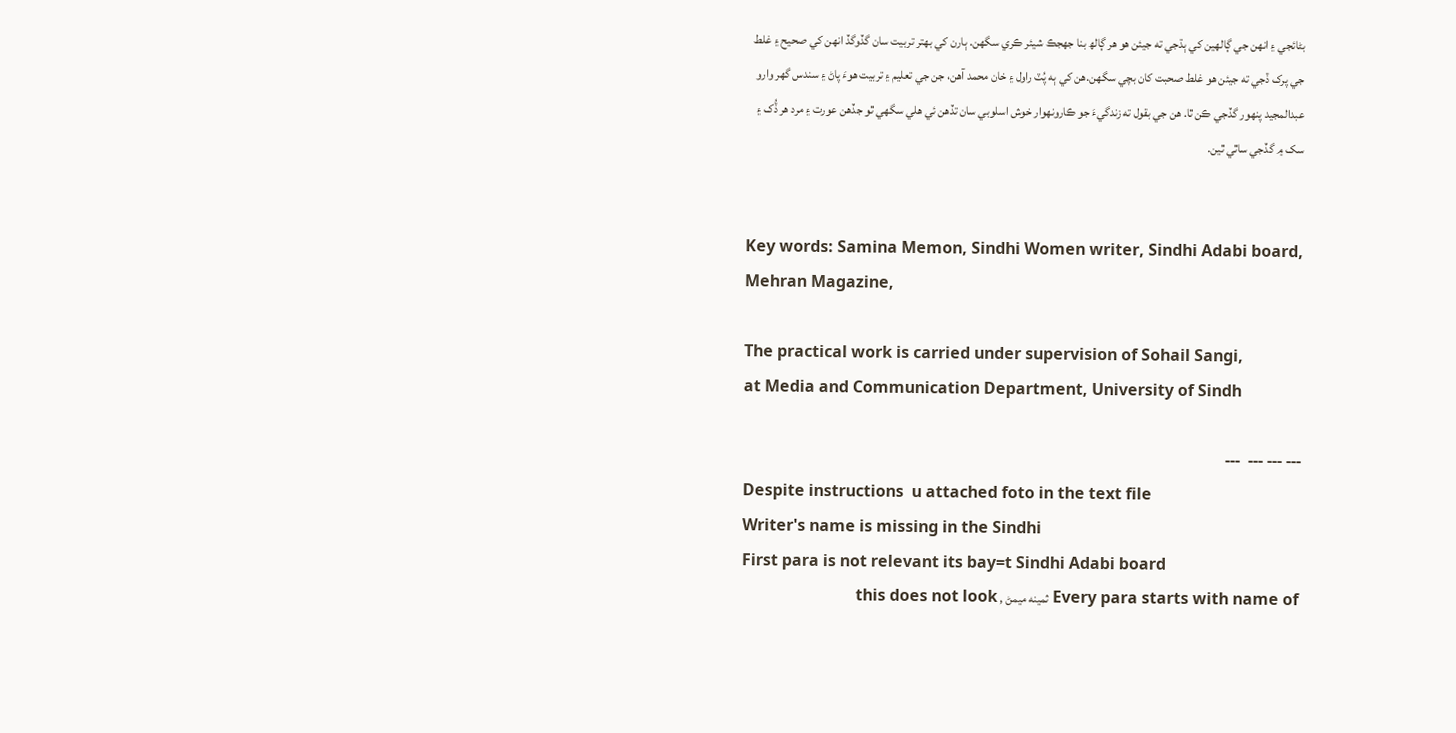بڻائجي ۽ انهن جي ڳالهين کي ٻڌجي ته جيئن هو هر ڳالھ بنا جهجڪ شيئر ڪري سگهن. ٻارن کي بهتر تربيت سان گڏوگڏ انهن کي صحيح ۽ غلط جي پرک ڏجي ته جيئن هو غلط صحبت کان بچي سگهن.هن کي ٻه پُٽ راول ۽ خان محمد آهن، جن جي تعليم ۽ تربيت هوءَ پاڻ ۽ سندس گهر وارو عبدالمجيد پنهور گڏجي ڪن ٿا. هن جي بقول ته زندگيءَ جو ڪارونهوار خوش اسلوبي سان تڏهن ئي هلي سگهي ٿو جڏهن عورت ۽ مرد هر ڏُک ۽ سک ۾ گڏجي ساٿي ٿين.


Key words: Samina Memon, Sindhi Women writer, Sindhi Adabi board, Mehran Magazine,

The practical work is carried under supervision of Sohail Sangi,
at Media and Communication Department, University of Sindh

--- --- ---  ---
Despite instructions  u attached foto in the text file
Writer's name is missing in the Sindhi
First para is not relevant its bay=t Sindhi Adabi board
Every para starts with name of ثمينه ميمڻ , this does not look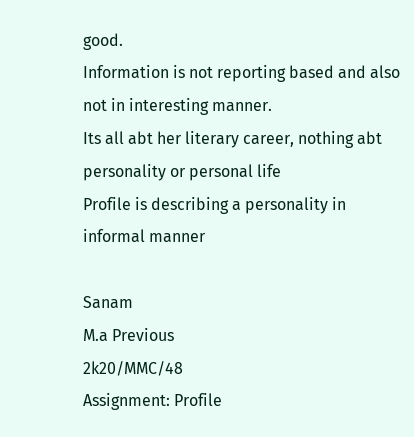good.
Information is not reporting based and also not in interesting manner.
Its all abt her literary career, nothing abt personality or personal life
Profile is describing a personality in informal manner

Sanam
M.a Previous
2k20/MMC/48
Assignment: Profile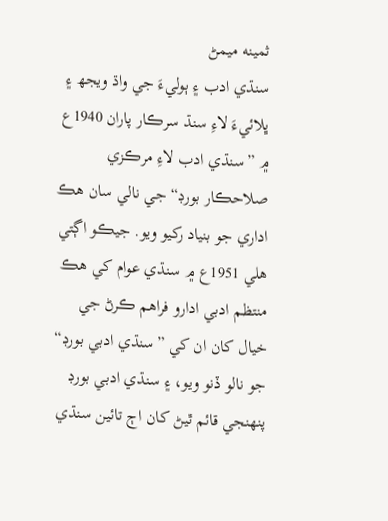ثمينه ميمڻ
سنڌي ادب ۽ ٻوليءَ جي واڌ ويجھ ۽ ڀلائيءَ لاءِ سنڌ سرڪار پاران 1940ع ۾ ”سنڌي ادب لاءِ مرڪزي صلاحڪار بورڊ“ جي نالي سان هڪ اداري جو بنياد رکيو ويو. جيڪو اڳتي هلي 1951ع ۾ سنڌي عوام کي هڪ منتظم ادبي ادارو فراهم ڪرڻ جي خيال کان ان کي ”سنڌي ادبي بورڊ“ جو نالو ڏنو ويو، ۽ سنڌي ادبي بورڊ پنهنجي قائم ٿيڻ کان اڄ تائين سنڌي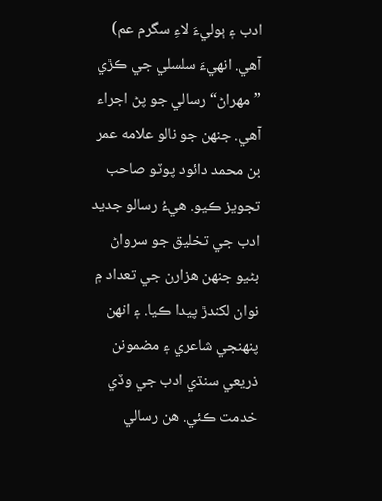ادب ۽ ٻوليءَ لاءِ سگرم عم) آهي. انهيءَ سلسلي جي ڪڙي ”مهراڻ“ رسالي جو پڻ اجراء آهي. جنهن جو نالو علامه عمر بن محمد دائود پوٽو صاحب تجويز ڪيو. هيءُ رسالو جديد ادب جي تخليق جو سرواڻ بڻيو جنهن هزارن جي تعداد ۾ نوان لکندڙ پيدا ڪيا. ۽ انهن پنهنجي شاعري ۽ مضمونن ذريعي سنڌي ادب جي وڏي خدمت ڪئي. هن رسالي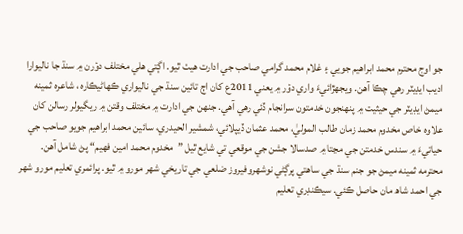جو اوج محترم محمد ابراهيم جويي ۽ غلام محمد گرامي صاحب جي ادارت هيٺ ٿيو. اڳتي هلي مختلف دوۡرن ۾ سنڌ جا ناليوارا اديب ايڊيٽر رهي چڪا آهن. ويجهڙائيءَ واري دوۡر ۾ يعني 2011ع کان اڄ تائين سنڌ جي ناليواري ڪهاڻيڪاره ، شاعره ثمينه ميمڻ ايڊيٽر جي حيثيت ۾ پنهنجون خدمتون سرانجام ڏئي رهي آهي. جنهن جي ادارت ۾ مختلف وقتن ۾ ريگيولر رسالن کان علاوه خاص مخدوم محمد زمان طالب الموليٰ، محمد عثمان ڏيپلائي، شمشير الحيدري، سائين محمد ابراهيم جويو صاحب جي حياتيءَ ۾ سندس خدمتن جي مڃتا ۾ صدسالا جشن جي موقعي تي شايع ٿيل ”مخدوم محمد امين فهيم“ پڻ شامل آهن.
محترمه ثمينه ميمڻ جو جنم سنڌ جي ساهتي پرڳڻي نوشهروفيروز ضلعي جي تاريخي شهر مورو ۾ ٿيو. پرائمري تعليم مورو شهر جي احمد شاھ مان حاصل ڪئي. سيڪنڊري تعليم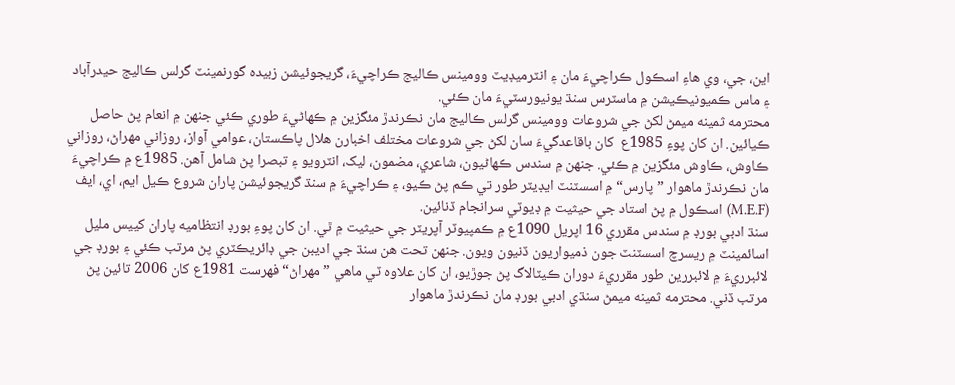اين، جي، وي هاءِ اسڪول ڪراچيءَ مان ۽ انٽرميڊيٽ وومينس ڪاليج ڪراچيءَ، گريجوئيشن زبيده گورنمينٽ گرلس ڪاليج حيدرآباد ۽ ماس ڪميونيڪيشن ۾ ماسٽرس سنڌ يونيورسٽيءَ مان ڪئي.
محترمه ثمينه ميمڻ لکڻ جي شروعات وومينس گرلس ڪاليج مان نڪرندڙ مئگزين ۾ ڪهاڻيءَ طوري ڪئي جنهن ۾ انعام پڻ حاصل ڪيائين. ان کان پوءِ 1985ع  کان باقاعدگيءَ سان لکڻ جي شروعات مختلف اخبارن هلال پاڪستان، عوامي آواز، روزاني مهراڻ، روزاني ڪاوش، ڪاوش مئگزين ۾ ڪئي. جنهن ۾ سندس ڪهاڻيون، شاعري، مضمون، ليک، انٽرويو ۽ تبصرا پڻ شامل آهن. 1985ع ۾ ڪراچيءَ مان نڪرندڙ ماهوار ”پارس“ ۾ اسسٽنٽ ايڊيٽر طور تي ڪم پڻ ڪيو، ۽ ڪراچيءَ ۾ سنڌ گريجوئيشن پاران شروع ڪيل ايم، اي، ايف (M.E.F) اسڪول ۾ پڻ استاد جي حيثيت ۾ ڊيوٽي سرانجام ڏنائين.
سنڌ ادبي بورڊ ۾ سندس مقرري 16 اپريل 1090ع ۾ ڪمپيوٽر آپريٽر جي حيثيت ۾ ٿي. ان کان پوءِ بورڊ انتظاميه پاران کييس مليل اسائمينٽ ۾ ريسرچ اسسٽنٽ جون ذميواريون ڏنيون ويون. جنهن تحت هن سنڌ جي اديبن جي ڊائريڪٽري پڻ مرتب ڪئي ۽ بورڊ جي لائبرريءَ ۾ لائبررين طور مقرريءَ دوران ڪيٽالاگ پڻ جوڙيو، ان کان علاوه ٽي ماهي ”مهراڻ“ فهرست 1981ع کان 2006 تائين پڻ مرتب ڏني. محترمه ثمينه ميمڻ سنڌي ادبي بورڊ مان نڪرندڙ ماهوار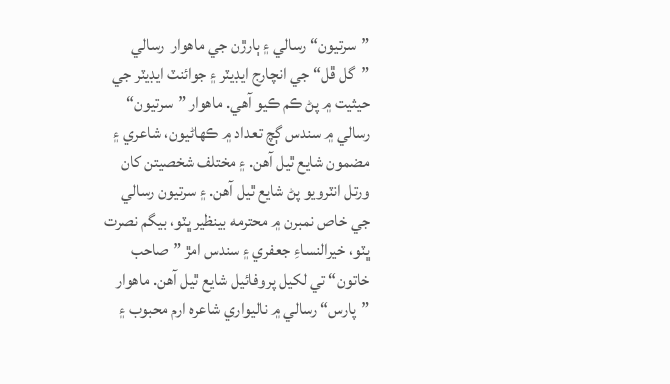”سرتيون“ رسالي ۽ ٻارڙن جي ماهوار  رسالي ”گل ڦل“ جي انچارج ايڊيٽر ۽ جوائنٽ ايڊيٽر جي حيثيت ۾ پڻ ڪم ڪيو آهي. ماهوار ”سرتيون“ رسالي ۾ سندس ڳچ تعداد ۾ ڪهاڻيون، شاعري ۽ مضمون شايع ٿيل آهن. ۽ مختلف شخصيتن کان ورتل انٽرويو پڻ شايع ٿيل آهن. ۽ سرتيون رسالي جي خاص نمبرن ۾ محترمه بينظير ڀٽو، بيگم نصرت ڀٽو، خيرالنساءِ جعفري ۽ سندس امڙ ”صاحب خاتون“ تي لکيل پروفائيل شايع ٿيل آهن. ماهوار ”پارس“ رسالي ۾ ناليواري شاعره ارم محبوب ۽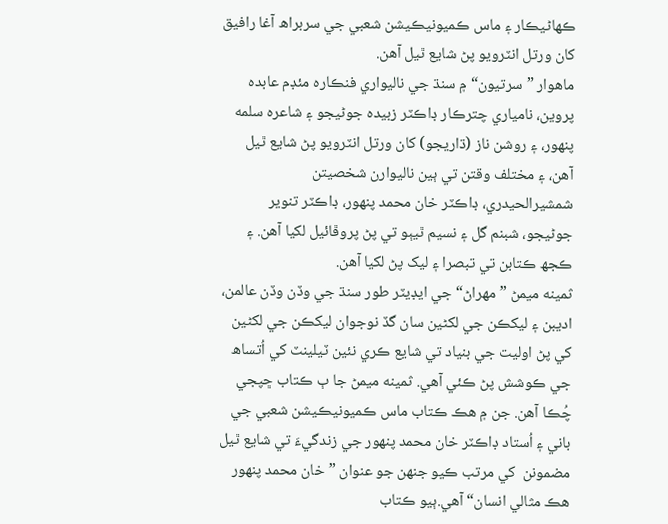ڪهاڻيڪار ۽ ماس ڪميونيڪيشن شعبي جي سربراھ آغا رافيق کان ورتل انٽرويو پڻ شايع ٿيل آهن.
ماهوار ”سرتيون“ ۾ سنڌ جي ناليواري فنڪاره مئڊم عابده پروين، نامياري چترڪار ڊاڪٽر زبيده جوڻيجو ۽ شاعره سلمه پنهور، ۽ روشن ناز (ڌاريجو) کان ورتل انٽرويو پڻ شايع ٿيل آهن، ۽ مختلف وقتن تي ٻين ناليوارن شخصيتن شمشيرالحيدري، ڊاڪٽر خان محمد پنهور، ڊاڪٽر تنوير جوڻيجو، شبنم گل ۽ نسيم ٿيٻو تي پڻ پروڦائيل لکيا آهن. ۽ ڪجھ ڪتابن تي تبصرا ۽ ليک پڻ لکيا آهن.
ثمينه ميمڻ ”مهراڻ“ جي ايڊيٽر طور سنڌ جي وڏن وڏن عالمن، اديبن ۽ ليکڪن جي لکڻين سان گڏ نوجوان ليکڪن جي لکڻين کي پڻ اوليت جي بنياد تي شايع ڪري نئين ٽيلينٽ کي اُتساھ جي ڪوشش پڻ ڪئي آهي. ثمينه ميمڻ جا ٻ ڪتاب ڇپجي چُڪا آهن. جن ۾ هڪ ڪتاب ماس ڪميونيڪيشن شعبي جي باني ۽ اُستاد ڊاڪٽر خان محمد پنهور جي زندگيءَ تي شايع ٿيل مضمونن  کي مرتب ڪيو جنهن جو عنوان ”خان محمد پنهور هڪ مثالي انسان“ آهي.ٻيو ڪتاب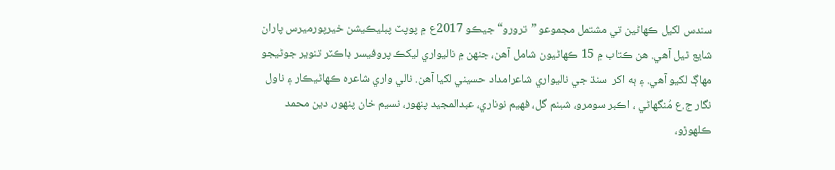سندس لکيل ڪهاڻين تي مشتمل مجموعو ”ترورو“ جيڪو 2017ع ۾ پوپٽ پبليڪيشن خيرپورميرس پاران شايع ٿيل آهي. هن ڪتاب ۾ 15 ڪهاڻيون شامل آهن، جنهن ۾ ناليواري ليکڪ پروفيسر ڊاڪٽر تنوير جوڻيجو مهاڳ لکيو آهي. ۽ ٻه اکر  سنڌ جي ناليواري شاعرامداد حسيني لکيا آهن. نالي واري شاعره ڪهاڻيڪار ۽ ناول نگار ج.ع مُنگهاڻي ، اڪبر سومرو، شبنم گل، فهيم نوناري، عبدالمجيد پنهور، نسيم خان پنهور، دين محمد ڪلهوڙو،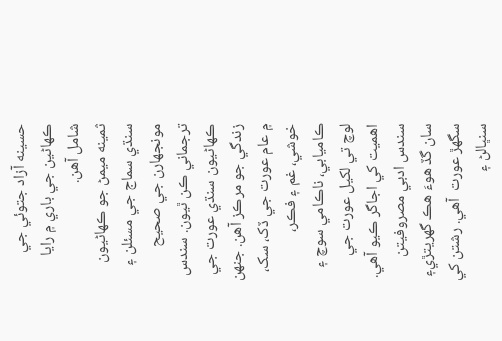حسينه آزاد جتوئي جي ڪهاڻين جي باري ۾ رايا شامل آهن.
ثمينه ميمڻ جو ڪهاڻيون سنڌي سماج جي مسئلن ۽ مونجهارن جي صحيح ترجماني ڪن ٿيون. سندس ڪهاڻيون سنڌي عورت جي زندگي جو مرڪز آهن. جنهن ۾ عام عورت جي ڏک، سک، خوشي، غم ۽ فڪر، ڪاميابي، ناڪامي سوچ ۽ لوچ تي لکيل عورت جي اهميت کي اجاگر ڪيو آهي. سندس ادبي مصروفيتن سان گڏ هوءَ هڪ گهريتڙي۽ سگهڙ عورت  آهي. رشتن کي سنڀالڻ ۽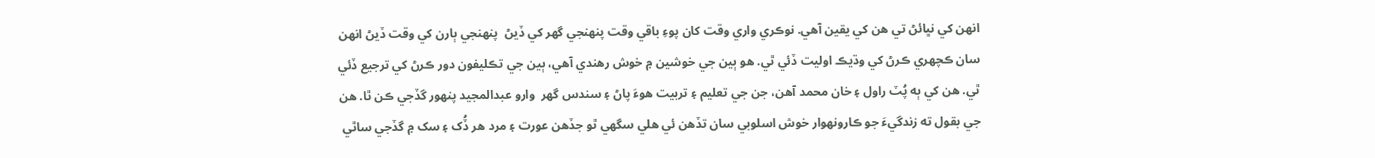انهن کي نڀائڻ تي هن کي يقين آهي. نوڪري واري وقت کان پوءِ باقي وقت پنهنجي گهر کي ڏيڻ  پنهنجي ٻارن کي وقت ڏيڻ انهن سان ڪچهري ڪرڻ کي وڌيڪ اوليت ڏئي ٿي. هو ٻين جي خوشين ۾ خوش رهندي آهي، ٻين جي تڪليفون دور ڪرڻ کي ترجيع ڏئي ٿي. هن کي ٻه پُٽ راول ۽ خان محمد آهن، جن جي تعليم ۽ تربيت هوءَ پاڻ ۽ سندس گهر  وارو عبدالمجيد پنهور گڏجي ڪن ٿا. هن جي بقول ته زندگيءَ جو ڪارونهوار خوش اسلوبي سان تڏهن ئي هلي سگهي ٿو جڏهن عورت ۽ مرد هر ڏُک ۽ سک ۾ گڏجي ساٿي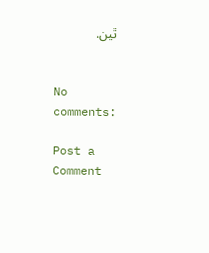ٿين.


No comments:

Post a Comment